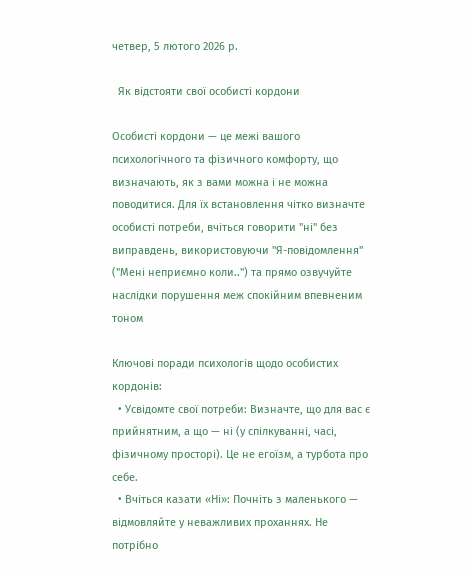четвер, 5 лютого 2026 р.

  Як відстояти свої особисті кордони

Особисті кордони — це межі вашого психологічного та фізичного комфорту, що визначають, як з вами можна і не можна поводитися. Для їх встановлення чітко визначте особисті потреби, вчіться говорити "ні" без виправдень, використовуючи "Я-повідомлення" ("Мені неприємно коли..") та прямо озвучуйте наслідки порушення меж спокійним впевненим тоном

Ключові поради психологів щодо особистих кордонів:
  • Усвідомте свої потреби: Визначте, що для вас є прийнятним, а що — ні (у спілкуванні, часі, фізичному просторі). Це не егоїзм, а турбота про себе.
  • Вчіться казати «Ні»: Почніть з маленького — відмовляйте у неважливих проханнях. Не потрібно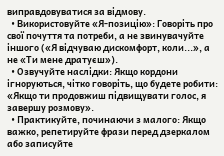виправдовуватися за відмову.
  • Використовуйте «Я-позицію»: Говоріть про свої почуття та потреби, а не звинувачуйте іншого («Я відчуваю дискомфорт, коли...», а не «Ти мене дратуєш»).
  • Озвучуйте наслідки: Якщо кордони ігноруються, чітко говоріть, що будете робити: «Якщо ти продовжиш підвищувати голос, я завершу розмову».
  • Практикуйте, починаючи з малого: Якщо важко, репетируйте фрази перед дзеркалом або записуйте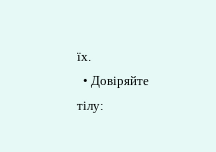їх.
  • Довіряйте тілу: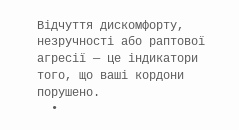Відчуття дискомфорту, незручності або раптової агресії — це індикатори того, що ваші кордони порушено.
  •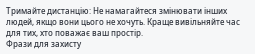Тримайте дистанцію: Не намагайтеся змінювати інших людей, якщо вони цього не хочуть. Краще вивільняйте час для тих, хто поважає ваш простір.
Фрази для захисту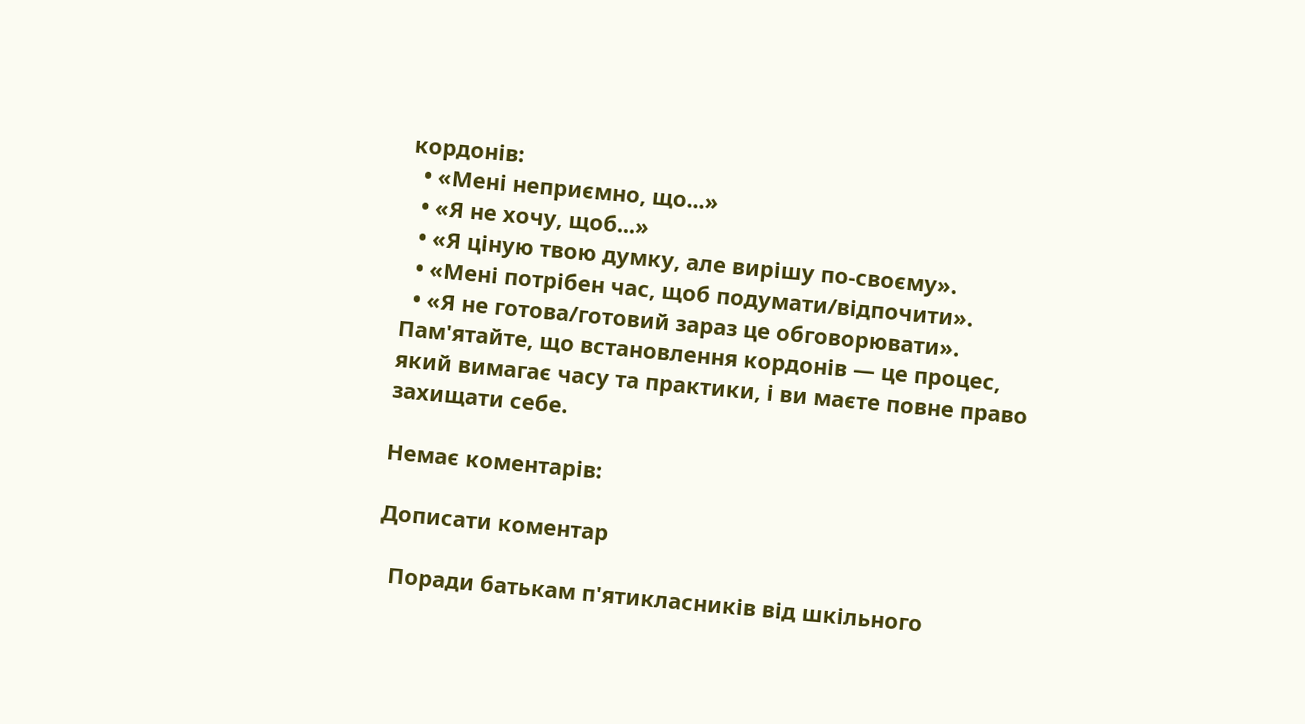кордонів:
  • «Мені неприємно, що...»
  • «Я не хочу, щоб...»
  • «Я ціную твою думку, але вирішу по-своєму».
  • «Мені потрібен час, щоб подумати/відпочити».
  • «Я не готова/готовий зараз це обговорювати».
Пам'ятайте, що встановлення кордонів — це процес, який вимагає часу та практики, і ви маєте повне право захищати себе.

Немає коментарів:

Дописати коментар

  Поради батькам п'ятикласників від шкільного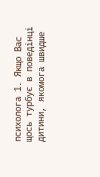психолога 1. Якщо Вас щось турбує в поведінці дитини, якомога швидше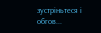зустріньтеся і обгов...